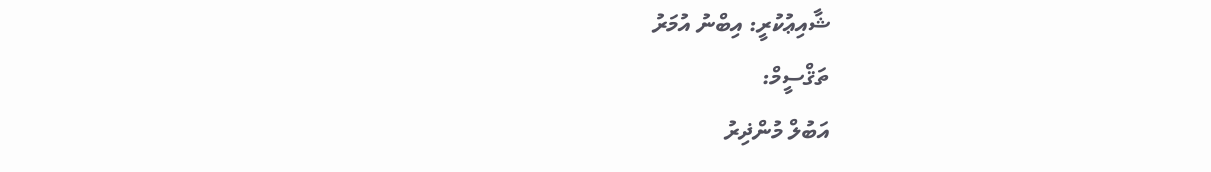ޝާއިޢުކުރީ: އިބްނު އުމަރު
ތަޤްސީމް:
އަބުލް މުންޛިރު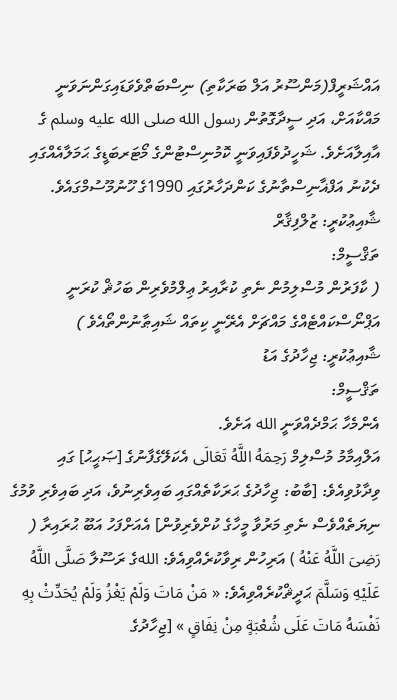އައްޝަރީފް(މަންސޫރު އަލް ބަރަކާތި) ނިސްބަތްވެވަޑައިގަންނަވަނީ މައްކާއަށް، އަދި ސީދާގޮތުން رسول الله صلى الله عليه وسلم ގެ އާއިލާއަށެވެ. ޝަހީދުވެފައިވަނީ ކޮމުނިސްޓުންގެ މޯޓަރބަޑީގެ ޙަމަލާއެއްގައި ދެކުނު އަފްޣާނިސްތާނުގެ ކަންދަހާރުގައި 1990ގެ ހޫނުމޫސުމްގައެވެ.
ޝާއިޢުކުރީ: ޒުލްފިޤާރް
ތަޤްސީމް:
( ކާފަރުން މުސްލިމުން ނެތި ކުރާއިރު ޢިލްމުވެރިން ބަހުޘް ކުރަނީ އަޕްނޯސްކައްޓެއްގެ މައްޗަށް އެރޭނީ ކިތައް ޝައިޠާނުންތޯއެވެ )
ޝާއިޢުކުރީ: ޖިހާދުގެ އަޑު
ތަޤްސީމް:
އެންމެހާ ޙަމްދެއްވަނީ الله އަށެވެ.
އަލްއިމާމު މުސްލިމް رَحِمَهُ اللَّهُ تَعَالَى އެކަލޭގެފާނުގެ [ޞަޙީޙު] ގައި ވިދާޅުވިއެވެ: [ބާބު: ޖިހާދުގެ ޙަރަކާތެއްގައި ބައިވެރިނުވެ، އަދި ބައިވެރި ވުމުގެ ނިޔަތެއްވެސް ނެތި މަރުވާ މީހާގެ ކުށްވެރިވުން] އެއަށްފަހު އަބޫ ޙުރައިރާ ( رَضِىَ اللَّهُ عَنْهُ ) އަރިހުން ރިވާކުރެއްވިއެވެ: اللهގެ ރަސޫލާ صَلَّى اللَّهُ عَلَيْهِ وَسَلَّمَ ޙަދީޘްކުރެއްވިއެވެ: « مَنْ مَاتَ وَلَمْ يَغْزُ وَلَمْ يُحَدِّثْ بِهِ نَفْسَهُ مَاتَ عَلَى شُعْبَةٍ مِنْ نِفَاقٍ » [ޖިހާދުގެ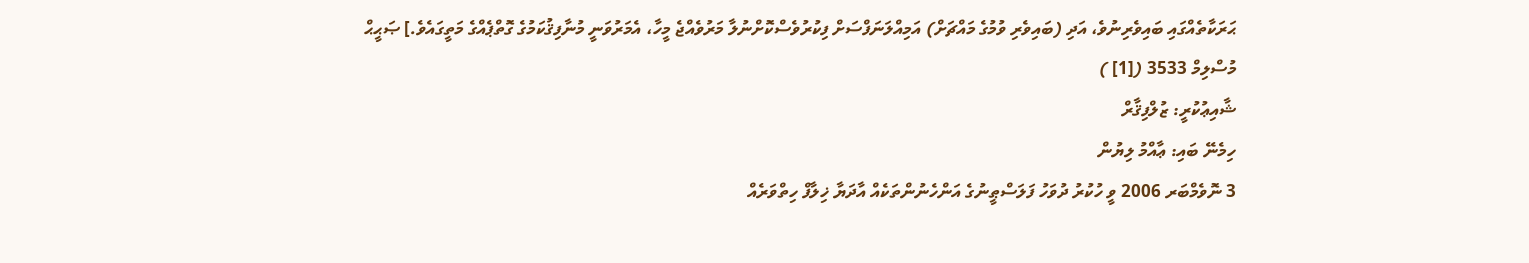ޙަރަކާތެއްގައި ބައިވެރިނުވެ، އަދި (ބައިވެރި ވުމުގެ މައްޗަށް) އަމިއްލަނަފްސަށް ފިކުރުވެސްކޮށްނުލާ މަރުވެއްޖެ މީހާ، އެމަރުވަނީ މުނާފިޤުކަމުގެ ގޮތްޕެއްގެ މަތީގައެވެ.] ޞަޙީޙް މުސްލިމް 3533 ([1] )
ޝާއިޢުކުރީ: ޒުލްފިޤާރް
ހިމެނޭ ބައި: ޢާއްމު ލިޔުން
3 ނޮވެމްބަރ 2006 ވީ ހުކުރު ދުވަހު ފަލަސްޠީނުގެ އަންހެނުންތަކެއް އާދަޔާ ޚިލާފް ހިތްވަރެއް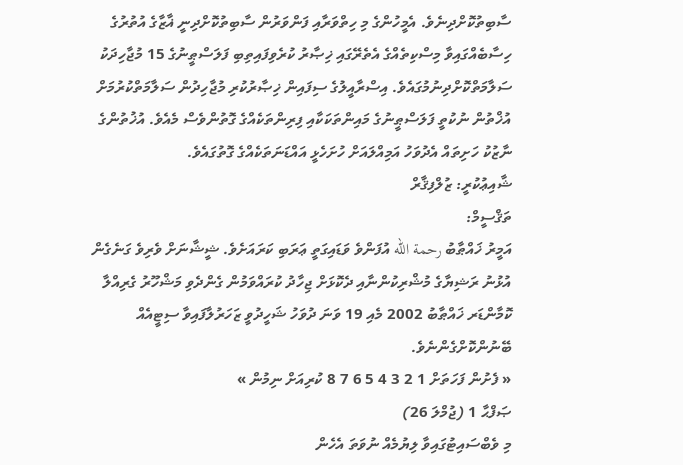ސާބިތުކޮށްދިނެވެ. އެމީހުންގެ މި ހިތްވަރާއި ފަންވަރުން ސާބިތުކޮށްދިނީ ޣާޒާގެ އުތުރުގެ ހިސާބެއްގައިވާ މިސްކިތެއްގެ އެތެރޭގައި ޚިޞާރު ކުރެވިފައިތިބި ފަލަސްޠީނުގެ 15 މުޖާހިދަކު ސަލާމަތްކޮށްދިނުމުގައެވެ. އިސްރާއީލުގެ ސިފައިން ޚިޞާރުކުރި މުޖާހިދުން ސަލާމަތްކުރުމަށް އުޚްތުން ނުކުތީ ފަލަސްޠީނުގެ މައިންތަކަކާއި ފިރިންތަކެއްގެ ގޮތުންވެސް މެއެވެ. އުޚުތުންގެ ނާޒުކު ހަށިތައް އެދުވަހު އަމިއްލައަށް ހުށަހެޅީ އައްޑަނަތަކެއްގެ ގޮތުގައެވެ.
ޝާއިޢުކުރީ: ޒުލްފިޤާރް
ތަޤްސީމް:
އަމީރު ޚައްޠާބު رحمة الله އުފަންވެ ވަޑައިގަތީ ޢަރަބި ކަރައަށެވެ. ޝީޝާނަށް ވެރިވެ ގަނެގެން އުޅުނު ރަޝިޔާގެ މުޝްރިކުންނާއި ދެކޮޅަށް ޖިހާދު ކުރައްވަމުން ގެންދެވި މަޝްހޫރު ގެރިއްލާ ކޮމާންޑަރ ޚައްޠާބު 2002 މެއި 19 ވަނަ ދުވަހު ޝަހީދުވީ ޒަހަރުލާފައިވާ ސިޓީއެއް ބޭނުންކޮށްގެންނެވެ.
« ފެށުން ފަހަތަށް 1 2 3 4 5 6 7 8 ކުރިއަށް ނިމުން »
ޞަފްޙާ 1 (ޖުމްލަ 26)
މި ވެބްސައިޓުގައިވާ ލިޔުމެއް ނުވަތަ އެހެން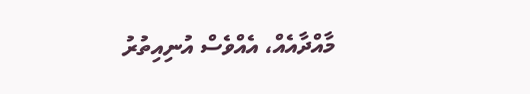މާއްދާއެއް، އެއްވެސް އުނިއިތުރު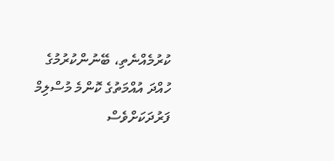ކުރުމެއްނެތި، ބޭނުންކުރުމުގެ ހުއްދަ އުއްމަތުގެ ކޮންމެ މުސްލިމް ފަރުދަކަށްވެސް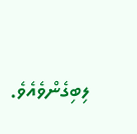ލިބިގެންވެއެވެ.